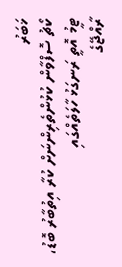ޚަބަރު
ކޯޗު ސޮފްވާން ކުޅުންތެރިންނަށް ކުރާ އިތުބާރު ބޮޑު، ޓީމު އޮތީ ރަނގަޅު ހާލަތެއްގައި
ރާއްޖޭގެ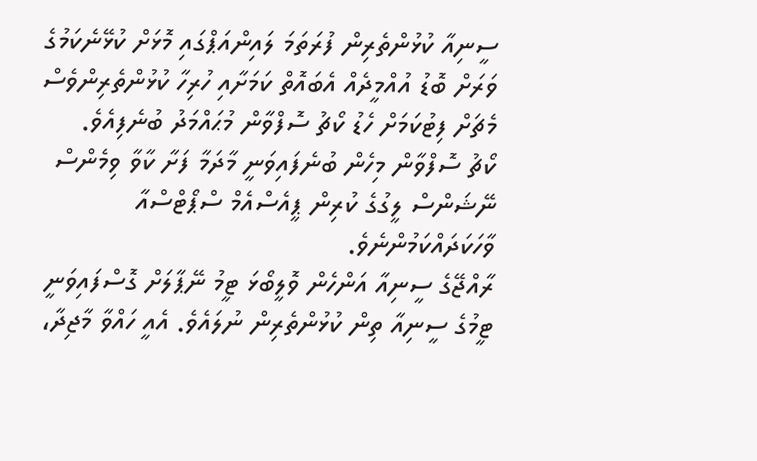ސީނިއާ ކުޅުންތެރިން ފުރަތަމަ ލައިންއަޕްގައި މޮޅަށް ކުޅޭނެކަމުގެ ވަރަށް ބޮޑު އުއްމީދެއް އެބައޮތް ކަމަށާއި ހުރިހާ ކުޅުންތެރިންވެސް މެޗަށް ފިޓުކަމަށް ހެޑު ކޯޗު ސޮފްވާން މުޙައްމަދު ބުނެފިއެވެ.
ކޯޗު ސޮފްވާން މިހެން ބުނެފައިވަނީ މާދަމާ ފަށާ ކާވާ ވިމެންސް ނޭޝަންސް ލީގުގެ ކުރިން ޕީއެސްއެމް ސްޕޯޓްސްއާ ވާހަކަދައްކަމުންނެވެ.
ރާއްޖޭގެ ސީނިއާ އަންހެން ވޮލީބޯޅަ ޓީމު ނޭޕާލަށް ގޮސްފައިވަނީ ޓީމުގެ ސީނިއާ ތިން ކުޅުންތެރިން ނުލައެވެ. އެއީ ހައްވާ މާޖިދާ،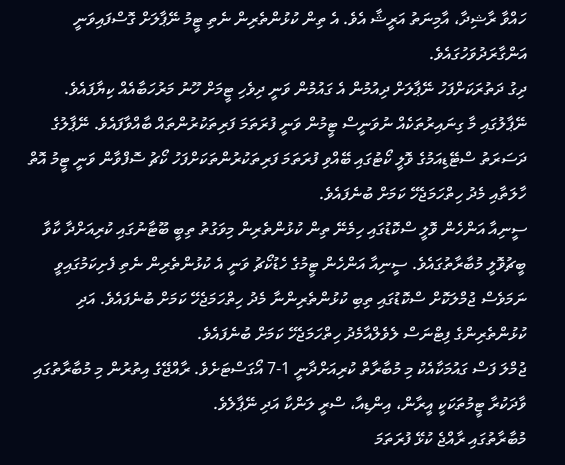ހައްވާ ރާޝިދާ، އާމިނަތު އަރީޝާ އެވެ. އެ ތިން ކުޅުންތެރިން ނެތި ޓީމު ނޭޕާލަށް ގޮސްފައިވަނީ އަންގާރަދުވަހުގައެވެ.
ދިގު ދަތުރަކަށްފަހު ނޭޕާލަށް ދިއުމުން އެ ގައުމުން ވަނީ ދިވެހި ޓީމަށް ހޫނު މަރުހަބާއެއް ކިޔާފައެވެ. ނޭޕާލުގައި މާ ގިނައިރުތަކެއް ނުވަނީސް ޓީމުން ވަނީ ފުރަތަމަ ފަރިތަކުރުންތައް ބާއްވާފައެވެ. ނޭޕާލުގެ ދަސަރަތު ސްޓޭޑިއަމުގެ ވޮލީ ކޯޓުގައި ބޭއްވި ފުރަތަމަ ފަރިތަކުރުންތަކަށްފަހު ކޯޗު ސޮފްވާން ވަނީ ޓީމު އޮތް ހާލަތާއި މެދު ހިތްހަމަޖެހޭ ކަމަށް ބުނެފައެވެ.
ސީނިއާ އަންހެން ވޮލީ ސްކޮޑުގައި ހިމެނޭ ތިން ކުޅުންތެރިން މިވަގުތު ތިބީ ބޫޓާނުގައި ކުރިއަށްދާ ކާވާ ބީޗުވޮލީ މުބާރާތުގައެވެ. ސީނިއާ އަންހެން ޓީމުގެ ހެޑުކޯޗު ވަނީ އެ ކުޅުންތެރިން ނެތި ފެށިކަމުގައިވީ ނަމަވެސް ޖުމްލަކޮށް ސްކޮޑުގައި ތިބި ކުޅުންތެރިންނާ މެދު ހިތްހަމަޖެހޭ ކަމަށް ބުނެފައެވެ. އަދި ކުޅުންތެރިންގެ ފިޓްނަސް ލެވެލްއާމެދު ހިތްހަމަޖެހޭ ކަމަށް ބުނެފައެވެ.
ޖުމްލަ ފަސް ގައުމަކާއެކު މި މުބާރާތް ކުރިއަށްދާނީ 1-7 އޯގަސްޓަށެވެ. ރާއްޖޭގެ އިތުރުން މި މުބާރާތުގައި ވާދަކުރާ ޓީމުތަކަކީ އީރާން، އިންޑިއާ، ސްރީ ލަންކާ އަދި ނޭޕާލެވެ.
މުބާރާތުގައި ރާއްޖެ ކުޅޭ ފުރަތަމަ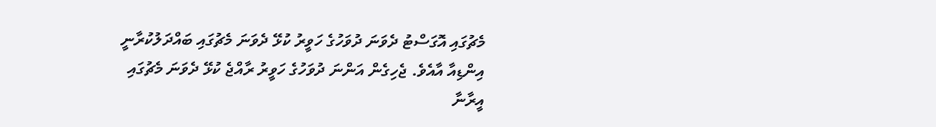މެޗުގައި އޮގަސްޓު ދެވަނަ ދުވަހުގެ ހަވީރު ކުޅޭ ދެވަނަ މެޗުގައި ބައްދަލުކުރާނީ އިންޑިއާ އާއެވެ. ޖެހިގެން އަންނަ ދުވަހުގެ ހަވީރު ރާއްޖެ ކުޅޭ ދެވަނަ މެޗުގައި އީރާނާ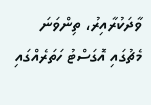ވާދަކުރާއިރު، ތިންވަނަ މެޗުގައި އޮގަސްޓު ހަތަރެއްގައި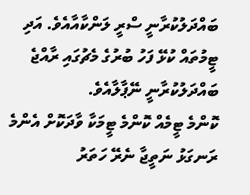ބައްދަލުކުރާނީ ސްރީ ލަންކާއާއެވެ. އަދި ޓީމުތައް ކުޅޭ ފަހު ބުރުގެ މެޗުގައި ރާއްޖެ ބައްދަލުކުރާނީ ނޭޕާލާއެވެ.
ކޮންމެ ޓީމެއް ކޮންމެ ޓީމަކާ ވާދަކޮށް އެންމެ ރަނގަޅު ނަތީޖާ ނެރޭ ހަތަރު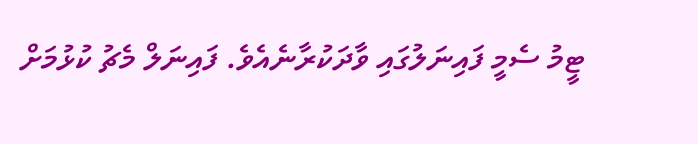ޓީމު ސެމީ ފައިނަލުގައި ވާދަކުރާނެއެވެ. ފައިނަލް މެޗު ކުޅުމަށް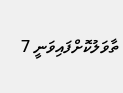ތާވަލުކޮށްފައިވަނީ 7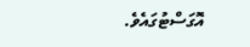އޮގަސްޓުގައެވެ.